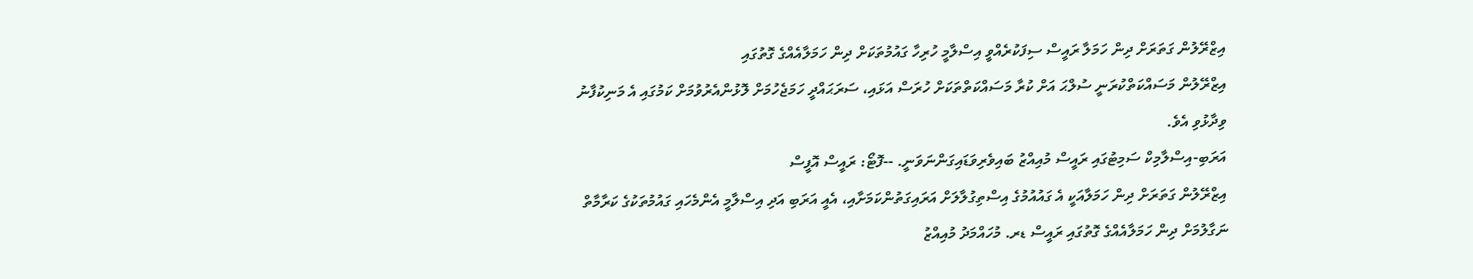އިޒްރޭލުން ގަތަރަށް ދިން ހަމަލާ ރައީސް ސިފަކުރެއްވީ އިސްލާމީ ހުރިހާ ގައުމުތަކަށް ދިން ހަމަލާއެއްގެ ގޮތުގައި
އިޒްރޭލުން މަސައްކަތްކުރަނީ ސުލްޙަ އަށް ކުރާ މަސައްކަތްތަކަށް ހުރަސް އަޅައި، ސަރަޙައްދީ ހަމަޖެހުމަށް ލޮޅުންއެރުވުމަށް ކަމުގައި އެ މަނިކުފާނު ވިދާޅުވި އެވެ.
އަރަބި-އިސްލާމިކް ސަމިޓުގައި ރައީސް މުއިއްޒު ބައިވެރިވަޑައިގަންނަވަނީ. --ފޮޓޯ: ރައީސް އޮފީސް
އިޒްރޭލުން ގަތަރަށް ދިން ހަމަލާއަކީ އެ ގައުއުމުގެ އިސްތިގުލާލަށް އަރައިގަތުންކަމަށާއި، އެއީ އަރަބި އަދި އިސްލާމީ އެންމެހައި ގައުމުތަކުގެ ކަރާމާތް ނަގާލުމަށް ދިން ހަމަލާއެއްގެ ގޮތުގައި ރައީސް ޑރ. މުހައްމަދު މުއިއްޒު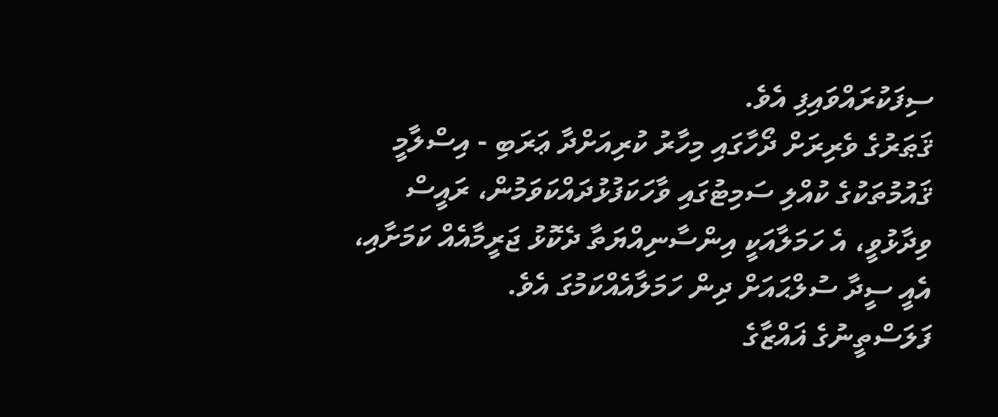ސިފަކުރައްވައިފި އެވެ.
ޤަޠަރުގެ ވެރިރަށް ދޯހާގައި މިހާރު ކުރިއަށްދާ ޢަރަބި - އިސްލާމީ ޤައުމުތަކުގެ ކުއްލި ސަމިޓުގައި ވާހަކަފުޅުދައްކަވަމުން، ރައީސް ވިދާޅުވީ، އެ ހަމަލާއަކީ އިންސާނިއްޔަތާ ދެކޮޅު ޖަރީމާއެއް ކަމަށާއި، އެއީ ސީދާ ސުލްޙައަށް ދިން ހަމަލާއެއްކަމުގަ އެވެ.
ފަލަސްތީނުގެ ޣައްޒާގެ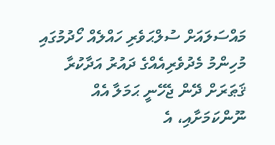މައްސަލައަށް ސުލްޙަވެރި ހައްލެއް ހޯދުމުގައި މުހިންމު މެދުވެރިއެއްގެ ދައުރު އަދާކުރާ ޤަޠަރަށް ދޭން ޖެހޭނީ ޙަމަލާ އެއް ނޫންކަމަށާއި، އެ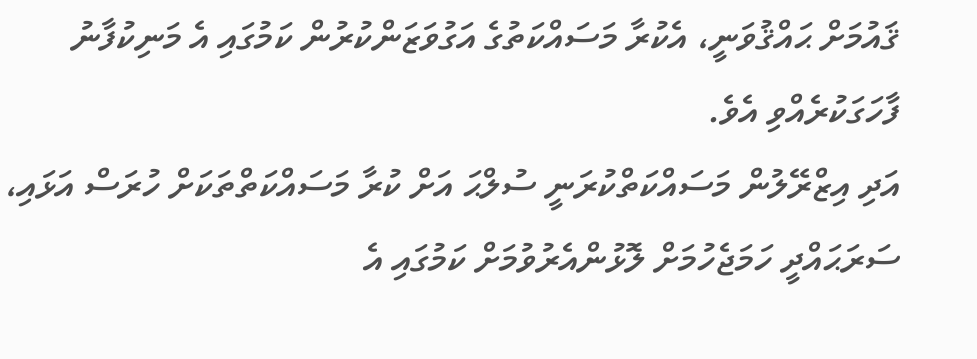ޤައުމަށް ޙައްޤުވަނީ، އެކުރާ މަސައްކަތުގެ އަގުވަޒަންކުރުން ކަމުގައި އެ މަނިކުފާނު ފާހަގަކުރެއްވި އެވެ.
އަދި އިޒްރޭލުން މަސައްކަތްކުރަނީ ސުލްޙަ އަށް ކުރާ މަސައްކަތްތަކަށް ހުރަސް އަޅައި، ސަރަޙައްދީ ހަމަޖެހުމަށް ލޮޅުންއެރުވުމަށް ކަމުގައި އެ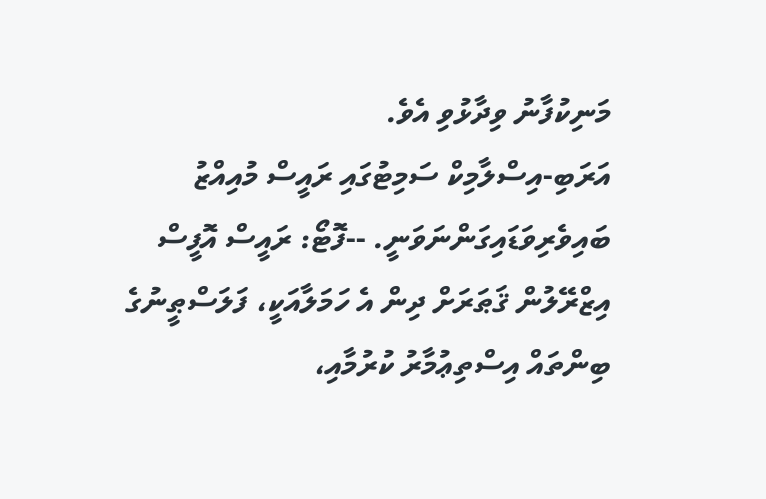މަނިކުފާނު ވިދާޅުވި އެވެ.
އަރަބި-އިސްލާމިކް ސަމިޓުގައި ރައީސް މުއިއްޒު ބައިވެރިވަޑައިގަންނަވަނީ. --ފޮޓޯ: ރައީސް އޮފީސް
އިޒްރޭލުން ޤަޠަރަށް ދިން އެ ހަމަލާއަކީ، ފަލަސްޠީނުގެ ބިންތައް އިސްތިޢުމާރު ކުރުމާއި،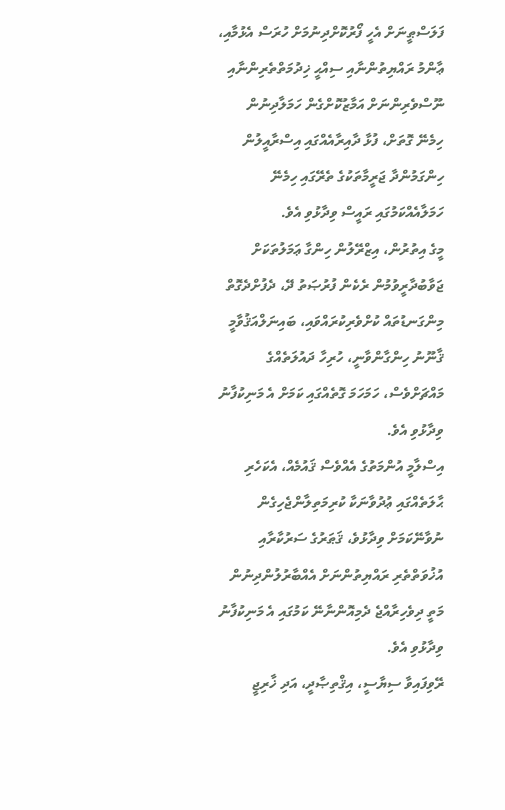ފަލަސްޠީނަށް އެހީ ފޯރުކޮށްދިނުމަށް ހުރަސް އެޅުމާއި، ޢާންމު ރައްޔިތުންނާއި ސިއްޙީ ޚިދުމަތްތެރިންނާއި ނޫސްވެރިންނަށް އަމާޒުކޮށްގެން ހަމަލާދިނުން ހިމެނޭ ގޮތަށް، ފުޅާ ދާއިރާއެއްގައި އިސްރާއީލުން ހިންގަމުންދާ ޖަރީމާތަކުގެ ތެރޭގައި ހިމެނޭ ހަމަލާއެއްކަމުގައި ރައީސް ވިދާޅުވި އެވެ.
މީގެ އިތުރުން، އިޒްރޭލުން ހިންގާ ޢަމަލުތަކަށް ޖަވާބުދާރީވުމުން ރެކެން ފުރުޞަތު ދޭ، ދެފުށްދެގޮތް މިންގަނޑުތައް ކުށްވެރިކުރައްވައި، ބައިނަލްއަޤުވާމީ ޤާނޫނު ހިންގާންވާނީ، ހުރިހާ ދައުލަތެއްގެ މައްޗަށްވެސް، ހަމަހަމަ ގޮތެއްގައި ކަމަށް އެ މަނިކުފާނު ވިދާޅުވި އެވެ.
އިސްލާމީ އުންމަތުގެ އެއްވެސް ޤައުމެއް، އެކަހެރި ޙާލަތެއްގައި ޢުދުވާނަކާ ކުރިމަތިލާންޖެހިގެން ނުވާނޭކަމަށް ވިދާޅުވެ، ޤަޠަރުގެ ސަރުކާރާއި އުޚުވަތްތެރި ރައްޔިތުންނަށް އެއްބާރުލުންދިނުން މަތީ ދިވެހިރާއްޖެ ދެމިއޮންނާނޭ ކަމުގައި އެ މަނިކުފާނު ވިދާޅުވި އެވެ.
ރޭވިފައިވާ ސިޔާސީ، އިޤްތިޞާދީ، އަދި ޚާރިޖީ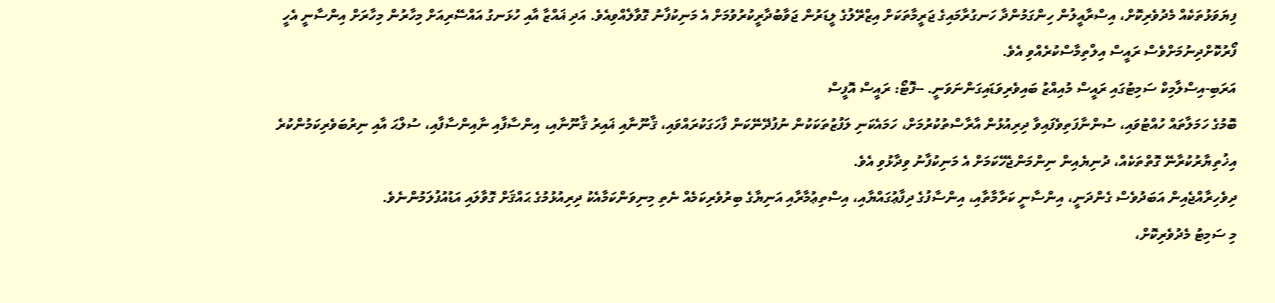ފިޔަވަޅުތަކެއް މެދުވެރިކޮށް، އިސްރާއީލުން ހިންގަމުންދާ ހަނގުރާމައިގެ ޖަރީމާތަކަށް އިޒްރޭލުގެ ލީޑަރުން ޖަވާބުދާރީކުރުވުމަށް އެ މަނިކުފާނު ގޮވާލެއްވިއެވެ. އަދި ޣައްޒާ އާއި ހުޅަނގު އައްސޭރިއަށް މިހާރުން މިހާރަށް އިންސާނީ އެހީ ފޯރުކޮށްދިނުމަށްވެސް ރައީސް އިލްތިމާސްކުރެއްވި އެވެ.
އަރަބި-އިސްލާމިކް ސަމިޓުގައި ރައީސް މުއިއްޒު ބައިވެރިވަޑައިގަންނަވަނީ. --ފޮޓޯ: ރައީސް އޮފީސް
ބޮމުގެ ހަމަލާތައް ހުއްޓުވައި، ސުންނާފަތިވެފައިވާ ދިރިއުޅުން އާރާސްތުކުރުމަށް، ހަމައެކަނި ލަފުޒުތަކަކުން ނުފުދޭނޭކަން ފާހަގަކުރައްވައި، ޤާނޫނާއި ޣައިރު ޤާނޫނާއި، އިންސާފާއި ނާއިންސާފާއި، ސުލްޙަ އާއި ނިރުބަވެރިކަމުންކުރެ އިޚުތިޔާރުކުރާނޭ ގޮތްތަކެއް، ދުނިޔެއިން ނިންމަންޖެހޭކަމަށް އެ މަނިކުފާނު ވިދާޅުވި އެވެ.
ދިވެހިރާއްޖެއިން އަބަދުވެސް ގެންދަނީ، އިންސާނީ ކަރާމާތާއި، އިންސާފުގެ ދިފާޢުގައްޔާއި، އިސްތިޢުމާރާއި އަނިޔާގެ ބިރުވެރިކަމެއް ނެތި މިނިވަންކަމާއެކު ދިރިއުޅުމުގެ ޙައްޤަށް ގޮވާލައި އަޑުއުފުލަމުންނެވެ.
މި ސަމިޓު މެދުވެރިކޮށް،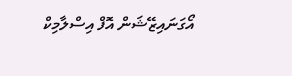އޯގަނައިޒޭޝަން އޮފް އިސްލާމިކް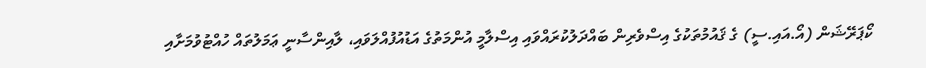ކޯޕަރޭޝަން (އޯ.އައި.ސީ) ގެ ޤައުމުތަކުގެ އިސްވެރިން ބައްދަލުކުރައްވައި އިސްލާމީ އުންމަތުގެ އަޑުއުފުއްލަވައި، ލާއިންސާނީ ޢަމަލުތައް ހުއްޓުވުމަށާއި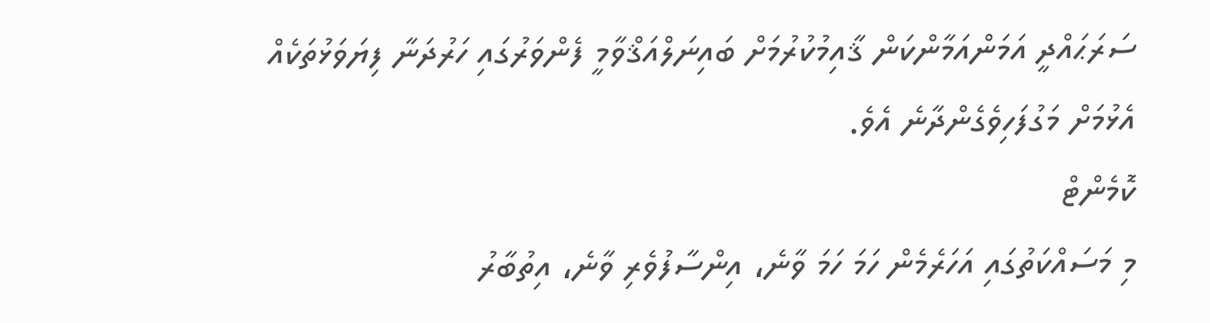ސަރަޙައްދީ އަމަންއަމާންކަން ޤާއިމުކުރުމަށް ބައިނަލްއަޤްވާމީ ފެންވަރުގައި ހަރުދަނާ ފިޔަވަޅުތަކެއް އެޅުމަށް މަގުފަހިވެގެންދާނެ އެވެ.
ކޮމެންޓް
މި މަސައްކަތުގައި އަހަރެމެން ހަމަ ހަމަ ވާނެ، އިންސާފުވެރި ވާނެ، އިތުބާރު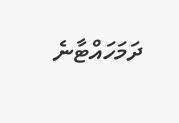ދަމަހައްޓާނެ